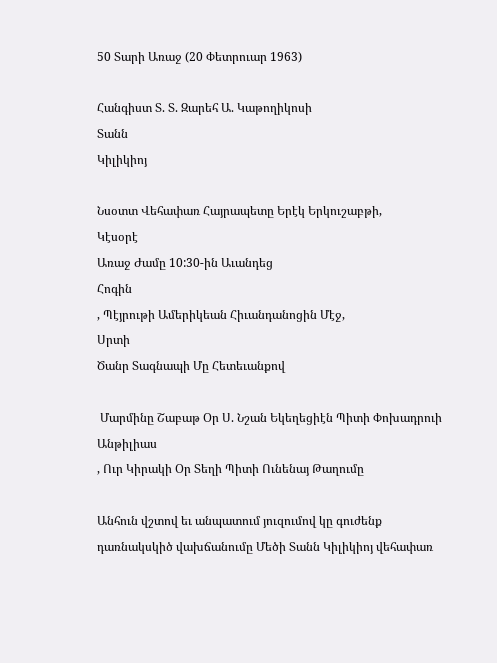50 Տարի Առաջ (20 Փետրուար 1963)

Հանգիստ Տ. Տ. Զարեհ Ա. Կաթողիկոսի
Տանն
Կիլիկիոյ

Նսօտտ Վեհափառ Հայրապետը Երէկ Երկուշաբթի,
Կէսօրէ
Առաջ Ժամը 10:30-ին Աւանդեց
Հոգին
, Պէյրութի Ամերիկեան Հիւանդանոցին Մէջ,
Սրտի
Ծանր Տագնապի Մը Հետեւանքով

 Մարմինը Շաբաթ Օր Ս. Նշան Եկեղեցիէն Պիտի Փոխադրուի
Անթիլիաս
, Ուր Կիրակի Օր Տեղի Պիտի Ունենայ Թաղումը

Անհուն վշտով եւ անպատում յուզումով կը գուժենք դառնակսկիծ վախճանումը Մեծի Տանն Կիլիկիոյ վեհափառ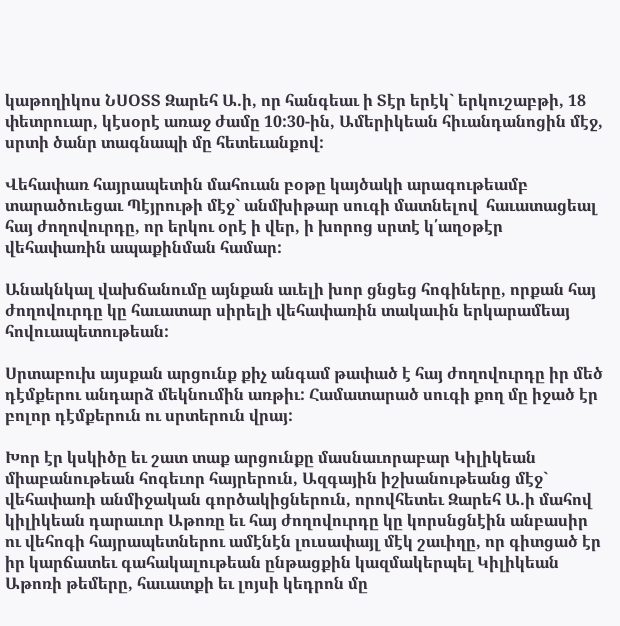կաթողիկոս ՆՍՕՏՏ Զարեհ Ա.ի, որ հանգեաւ ի Տէր երէկ` երկուշաբթի, 18 փետրուար, կէսօրէ առաջ ժամը 10:30-ին, Ամերիկեան հիւանդանոցին մէջ, սրտի ծանր տագնապի մը հետեւանքով:

Վեհափառ հայրապետին մահուան բօթը կայծակի արագութեամբ տարածուեցաւ Պէյրութի մէջ` անմխիթար սուգի մատնելով  հաւատացեալ հայ ժողովուրդը, որ երկու օրէ ի վեր, ի խորոց սրտէ կ՛աղօթէր վեհափառին ապաքինման համար:

Անակնկալ վախճանումը այնքան աւելի խոր ցնցեց հոգիները, որքան հայ ժողովուրդը կը հաւատար սիրելի վեհափառին տակաւին երկարամեայ հովուապետութեան:

Սրտաբուխ այսքան արցունք քիչ անգամ թափած է հայ ժողովուրդը իր մեծ դէմքերու անդարձ մեկնումին առթիւ: Համատարած սուգի քող մը իջած էր բոլոր դէմքերուն ու սրտերուն վրայ:

Խոր էր կսկիծը եւ շատ տաք արցունքը մասնաւորաբար Կիլիկեան միաբանութեան հոգեւոր հայրերուն, Ազգային իշխանութեանց մէջ` վեհափառի անմիջական գործակիցներուն, որովհետեւ Զարեհ Ա.ի մահով կիլիկեան դարաւոր Աթոռը եւ հայ ժողովուրդը կը կորսնցնէին անբասիր ու վեհոգի հայրապետներու ամէնէն լուսափայլ մէկ շաւիղը, որ գիտցած էր իր կարճատեւ գահակալութեան ընթացքին կազմակերպել Կիլիկեան Աթոռի թեմերը, հաւատքի եւ լոյսի կեդրոն մը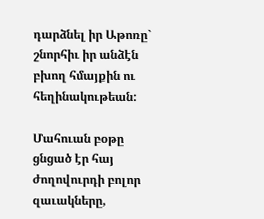դարձնել իր Աթոռը` շնորհիւ իր անձէն բխող հմայքին ու հեղինակութեան:

Մահուան բօթը ցնցած էր հայ ժողովուրդի բոլոր զաւակները,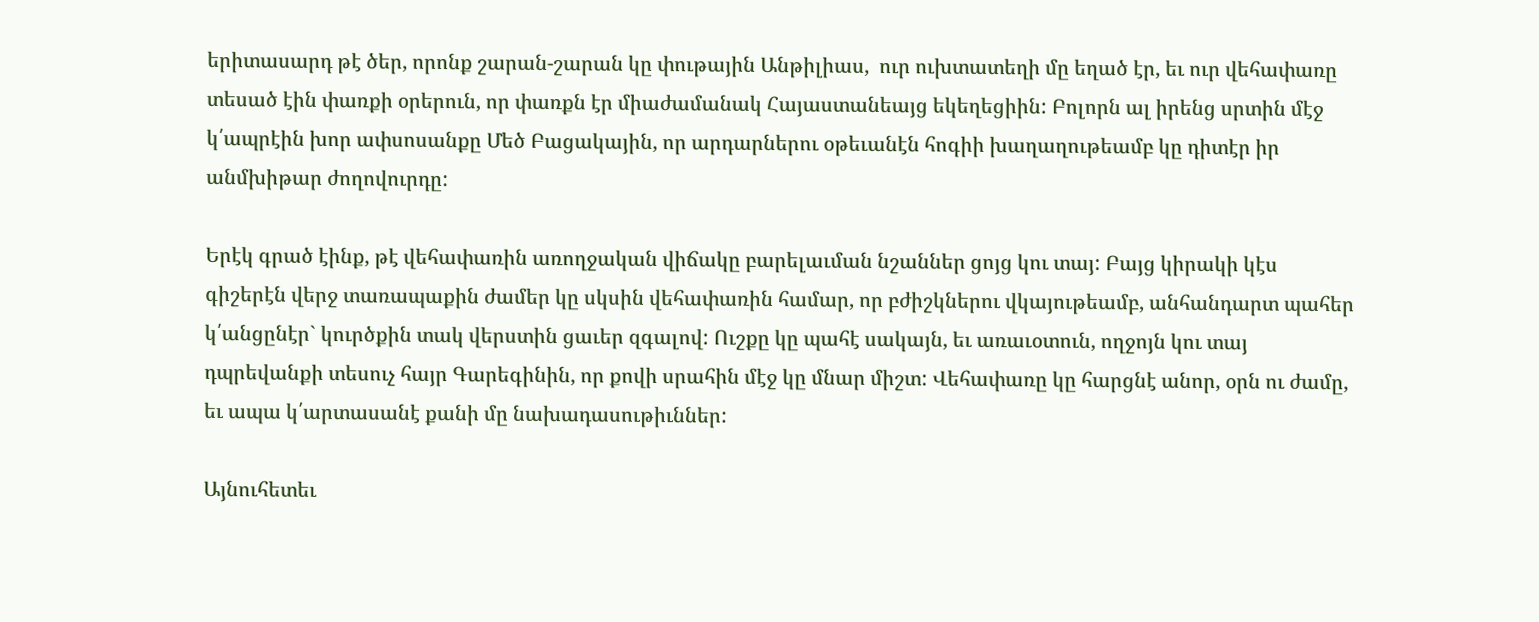երիտասարդ թէ ծեր, որոնք շարան-շարան կը փութային Անթիլիաս,  ուր ուխտատեղի մը եղած էր, եւ ուր վեհափառը  տեսած էին փառքի օրերուն, որ փառքն էր միաժամանակ Հայաստանեայց եկեղեցիին: Բոլորն ալ իրենց սրտին մէջ կ՛ապրէին խոր ափսոսանքը Մեծ Բացակային, որ արդարներու օթեւանէն հոգիի խաղաղութեամբ կը դիտէր իր անմխիթար ժողովուրդը:

Երէկ գրած էինք, թէ վեհափառին առողջական վիճակը բարելաւման նշաններ ցոյց կու տայ: Բայց կիրակի կէս գիշերէն վերջ տառապաքին ժամեր կը սկսին վեհափառին համար, որ բժիշկներու վկայութեամբ, անհանդարտ պահեր կ՛անցընէր` կուրծքին տակ վերստին ցաւեր զգալով: Ուշքը կը պահէ սակայն, եւ առաւօտուն, ողջոյն կու տայ դպրեվանքի տեսուչ հայր Գարեգինին, որ քովի սրահին մէջ կը մնար միշտ: Վեհափառը կը հարցնէ անոր, օրն ու ժամը, եւ ապա կ՛արտասանէ քանի մը նախադասութիւններ:

Այնուհետեւ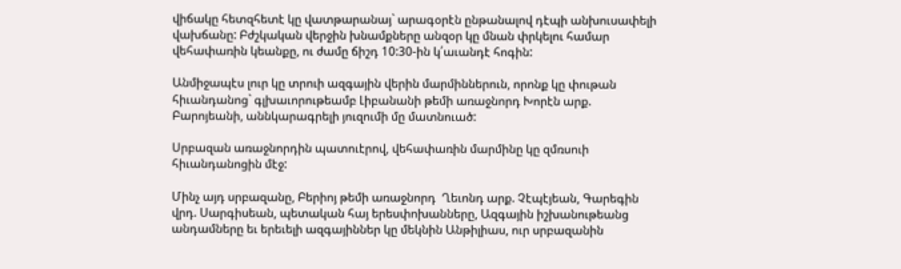վիճակը հետզհետէ կը վատթարանայ` արագօրէն ընթանալով դէպի անխուսափելի վախճանը: Բժշկական վերջին խնամքները անզօր կը մնան փրկելու համար վեհափառին կեանքը, ու ժամը ճիշդ 10:30-ին կ՛աւանդէ հոգին:

Անմիջապէս լուր կը տրուի ազգային վերին մարմիններուն, որոնք կը փութան հիւանդանոց` գլխաւորութեամբ Լիբանանի թեմի առաջնորդ Խորէն արք. Բարոյեանի, աննկարագրելի յուզումի մը մատնուած:

Սրբազան առաջնորդին պատուէրով, վեհափառին մարմինը կը զմռսուի հիւանդանոցին մէջ:

Մինչ այդ սրբազանը, Բերիոյ թեմի առաջնորդ  Ղեւոնդ արք. Չէպէյեան, Գարեգին վրդ. Սարգիսեան, պետական հայ երեսփոխանները, Ազգային իշխանութեանց անդամները եւ երեւելի ազգայիններ կը մեկնին Անթիլիաս, ուր սրբազանին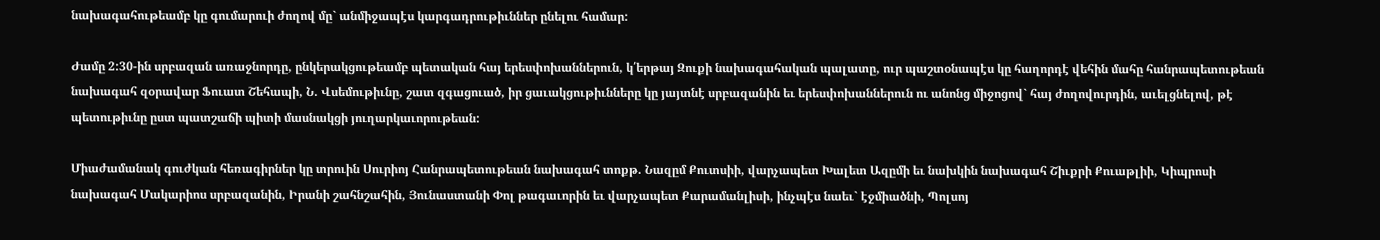նախագահութեամբ կը գումարուի ժողով մը` անմիջապէս կարգադրութիւններ ընելու համար:

Ժամը 2:30-ին սրբազան առաջնորդը, ընկերակցութեամբ պետական հայ երեսփոխաններուն, կ՛երթայ Զուքի նախագահական պալատը, ուր պաշտօնապէս կը հաղորդէ վեհին մահը հանրապետութեան նախագահ զօրավար Ֆուատ Շեհապի, Ն. Վսեմութիւնը, շատ զգացուած, իր ցաւակցութիւնները կը յայտնէ սրբազանին եւ երեսփոխաններուն ու անոնց միջոցով` հայ ժողովուրդին, աւելցնելով, թէ պետութիւնը ըստ պատշաճի պիտի մասնակցի յուղարկաւորութեան:

Միաժամանակ գուժկան հեռագիրներ կը տրուին Սուրիոյ Հանրապետութեան նախագահ տոքթ. Նազըմ Քուտսիի, վարչապետ Խալետ Ազըմի եւ նախկին նախագահ Շիւքրի Քուաթլիի, Կիպրոսի նախագահ Մակարիոս սրբազանին, Իրանի շահնշահին, Յունաստանի Փոլ թագաւորին եւ վարչապետ Քարամանլիսի, ինչպէս նաեւ` էջմիածնի, Պոլսոյ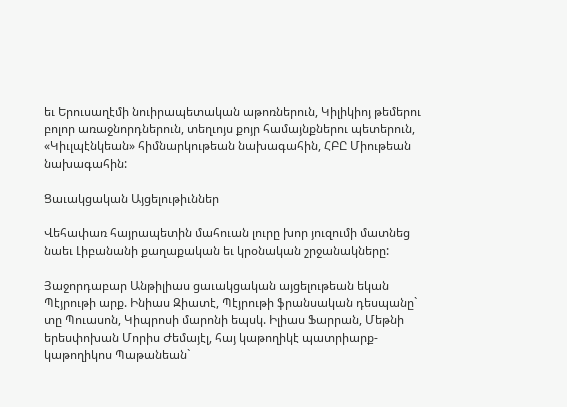եւ Երուսաղէմի նուիրապետական աթոռներուն, Կիլիկիոյ թեմերու բոլոր առաջնորդներուն, տեղւոյս քոյր համայնքներու պետերուն, «Կիւլպէնկեան» հիմնարկութեան նախագահին, ՀԲԸ Միութեան նախագահին:

Ցաւակցական Այցելութիւններ

Վեհափառ հայրապետին մահուան լուրը խոր յուզումի մատնեց նաեւ Լիբանանի քաղաքական եւ կրօնական շրջանակները:

Յաջորդաբար Անթիլիաս ցաւակցական այցելութեան եկան Պէյրութի արք. Ինիաս Զիատէ, Պէյրութի ֆրանսական դեսպանը` տը Պուասոն, Կիպրոսի մարոնի եպսկ. Իլիաս Ֆարրան, Մեթնի երեսփոխան Մորիս Ժեմայէլ, հայ կաթողիկէ պատրիարք-կաթողիկոս Պաթանեան`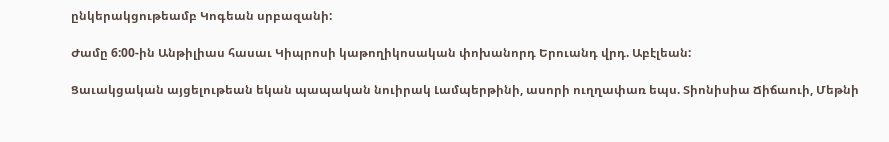ընկերակցութեամբ Կոգեան սրբազանի:

Ժամը 6:00-ին Անթիլիաս հասաւ Կիպրոսի կաթողիկոսական փոխանորդ Երուանդ վրդ. Աբէլեան:

Ցաւակցական այցելութեան եկան պապական նուիրակ Լամպերթինի, ասորի ուղղափառ եպս. Տիոնիսիա Ճիճաուի, Մեթնի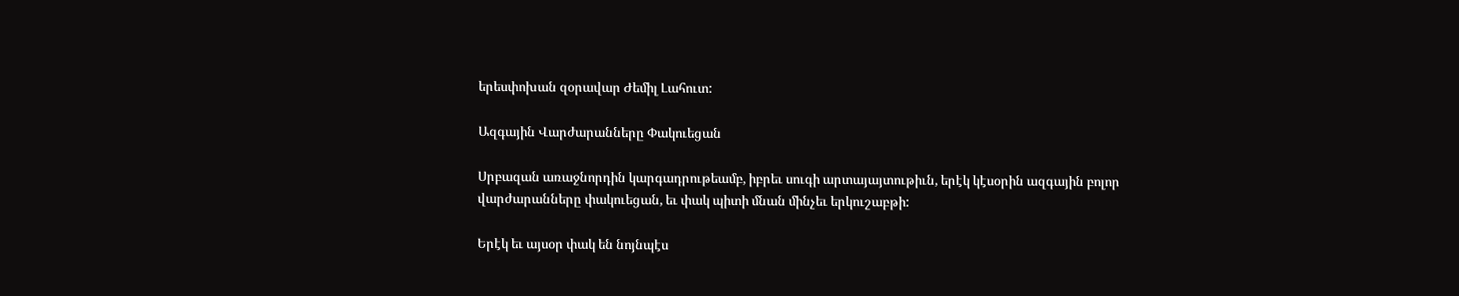երեսփոխան զօրավար Ժեմիլ Լահուտ:

Ազգային Վարժարանները Փակուեցան

Սրբազան առաջնորդին կարգադրութեամբ, իբրեւ սուգի արտայայտութիւն, երէկ կէսօրին ազգային բոլոր վարժարանները փակուեցան, եւ փակ պիտի մնան մինչեւ երկուշաբթի:

Երէկ եւ այսօր փակ են նոյնպէս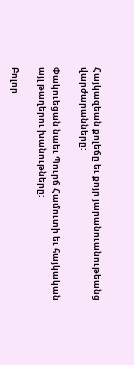Հայկազեան քոլեճը եւ քոյր յարանուանութեանց վարժարանները:

Փակուեցան նաեւ Պուրճ Համուտի եւ հայկական այլ թաղերու խանութները:

Բոլոր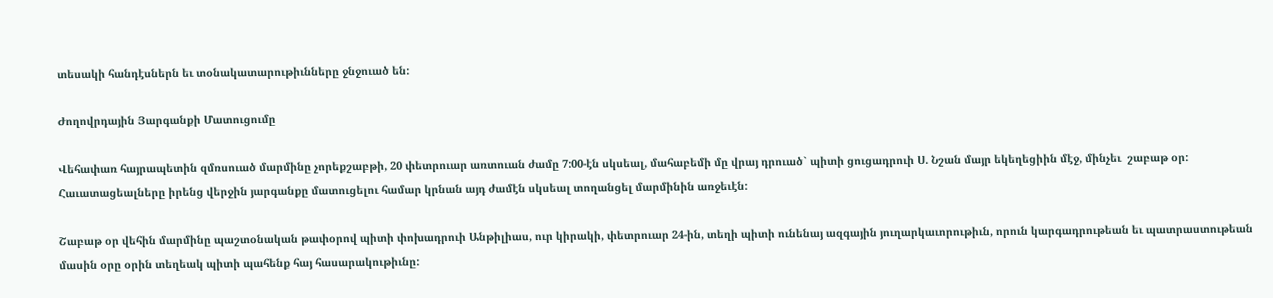տեսակի հանդէսներն եւ տօնակատարութիւնները ջնջուած են:

Ժողովրդային Յարգանքի Մատուցումը

Վեհափառ հայրապետին զմռսուած մարմինը չորեքշաբթի, 20 փետրուար առտուան ժամը 7:00-էն սկսեալ, մահաբեմի մը վրայ դրուած` պիտի ցուցադրուի Ս. Նշան մայր եկեղեցիին մէջ, մինչեւ  շաբաթ օր: Հաւատացեալները իրենց վերջին յարգանքը մատուցելու համար կրնան այդ ժամէն սկսեալ տողանցել մարմինին առջեւէն:

Շաբաթ օր վեհին մարմինը պաշտօնական թափօրով պիտի փոխադրուի Անթիլիաս, ուր կիրակի, փետրուար 24-ին, տեղի պիտի ունենայ ազգային յուղարկաւորութիւն, որուն կարգադրութեան եւ պատրաստութեան մասին օրը օրին տեղեակ պիտի պահենք հայ հասարակութիւնը: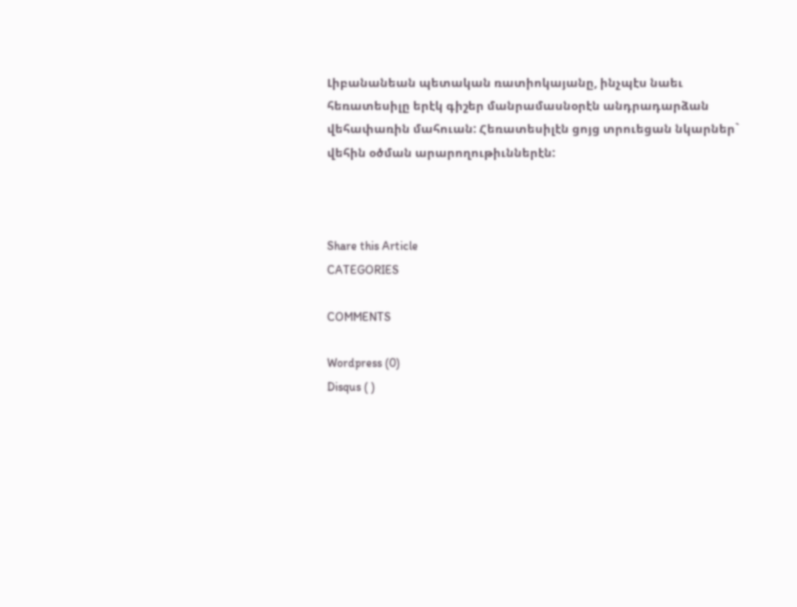Լիբանանեան պետական ռատիոկայանը, ինչպէս նաեւ հեռատեսիլը երէկ գիշեր մանրամասնօրէն անդրադարձան վեհափառին մահուան: Հեռատեսիլէն ցոյց տրուեցան նկարներ` վեհին օծման արարողութիւններէն:



Share this Article
CATEGORIES

COMMENTS

Wordpress (0)
Disqus ( )